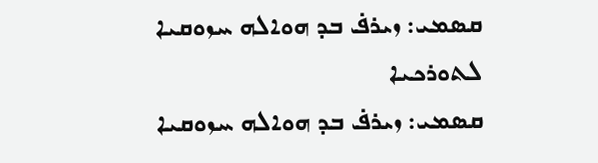ܩܣܡܝ: ܙܝܪܦ̇ ܒܕ ܗܘܐܠܗ ܚܙܘܩܝܐ ܠܬܘܪܟܝܐ
ܩܣܡܝ: ܙܝܪܦ̇ ܒܕ ܗܘܐܠܗ ܚܙܘܩܝܐ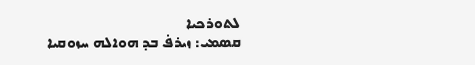ܠܬܘܪܟܝܐ
ܩܣܡܝ: ܙܝܪܦ̇ ܒܕ ܗܘܐܠܗ ܚܙܘܩܝܐ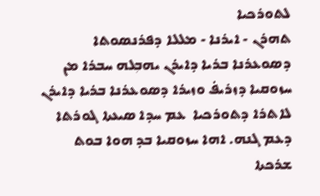ܠܬܘܪܟܝܐ
ܬܗܪܢ - ܐܝܪܢܐ - ܡܠܠܐ ܕܦܪܢܣܘܬܐ ܕܣܘܥܪܢܐ ܒܪܝܐ ܕܐܝܪܢ ܝܗܒܼܠܗ ܚܒܪܐ ܡܢ ܚܙܘܩܝܐ ܕܙܪܝܦ̇ ܘܙܝܪܐ ܕܣܘܥܪܢܐ ܒܪܝܐ ܕܐܝܪܢ ܠܐܬܪܐ ܕܬܘܪܟܝܐ  ܥܡ ܚܕܐ ܣܝܥܬܐ ܓܘܪܬܐ ܕܥܡ ܓܢܗ. ܐܗܐ ܚܙܘܩܝܐ ܒܕ ܗܘܐ ܒܘܬ ܫܪܟܬܐ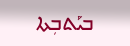ܒܝܰܬܒܼܬܐ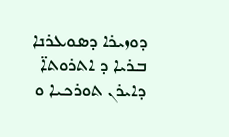ܕܘܙܝܪܐ ܕܣܘܥܪܢܐ ܒܪܝܐ ܕ ܐܬܪܘܬܐ̈ ܕܐܝܪܢ ܬܘܪܟܝܐ ܘ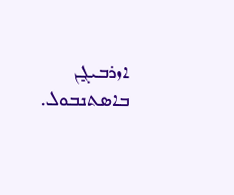ܐܙܪܒܝܓܻܢ ܒܐܣܬܢܒܘܠ.